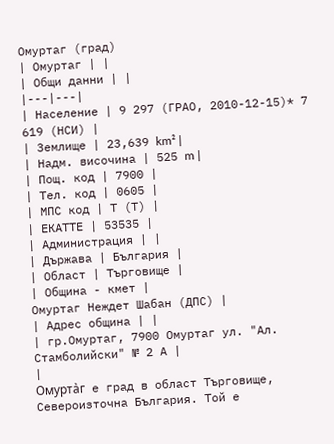Омуртаг (град)
| Омуртаг | |
| Общи данни | |
|---|---|
| Население | 9 297 (ГРАО, 2010-12-15)* 7 619 (НСИ) |
| Землище | 23,639 km² |
| Надм. височина | 525 m |
| Пощ. код | 7900 |
| Тел. код | 0605 |
| МПС код | Т (Т) |
| ЕКАТТЕ | 53535 |
| Администрация | |
| Държава | България |
| Област | Търговище |
| Община - кмет |
Омуртаг Неждет Шабан (ДПС) |
| Адрес община | |
| гр.Омуртаг, 7900 Омуртаг ул. "Ал. Стамболийски" № 2 А |
|
Омурта̀г е град в област Търговище, Североизточна България. Той е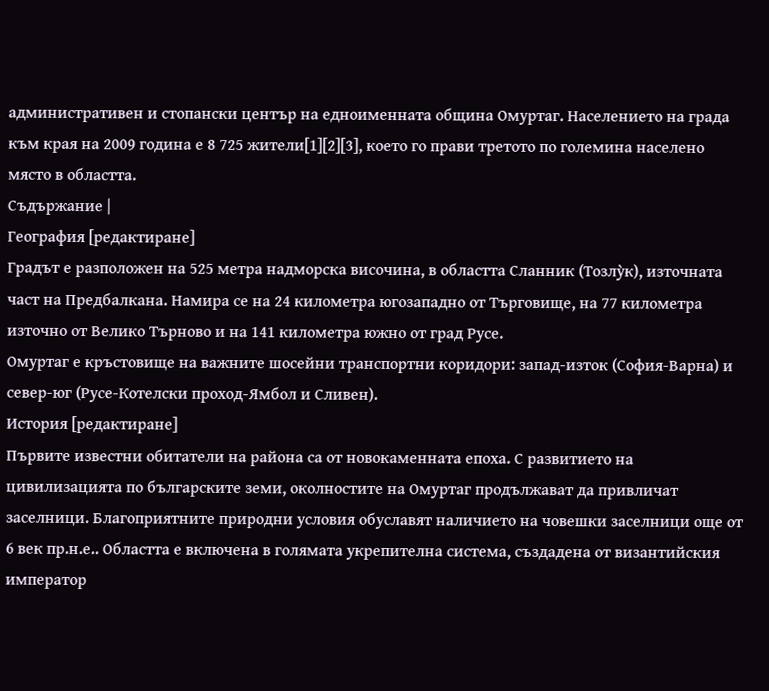административен и стопански център на едноименната община Омуртаг. Населението на града към края на 2009 година е 8 725 жители[1][2][3], което го прави третото по големина населено място в областта.
Съдържание |
География [редактиране]
Градът е разположен на 525 метра надморска височина, в областта Сланник (Тозлу̀к), източната част на Предбалкана. Намира се на 24 километра югозападно от Търговище, на 77 километра източно от Велико Търново и на 141 километра южно от град Русе.
Омуртаг е кръстовище на важните шосейни транспортни коридори: запад-изток (София-Варна) и север-юг (Русе-Котелски проход-Ямбол и Сливен).
История [редактиране]
Първите известни обитатели на района са от новокаменната епоха. С развитието на цивилизацията по българските земи, околностите на Омуртаг продължават да привличат заселници. Благоприятните природни условия обуславят наличието на човешки заселници още от 6 век пр.н.е.. Областта е включена в голямата укрепителна система, създадена от византийския император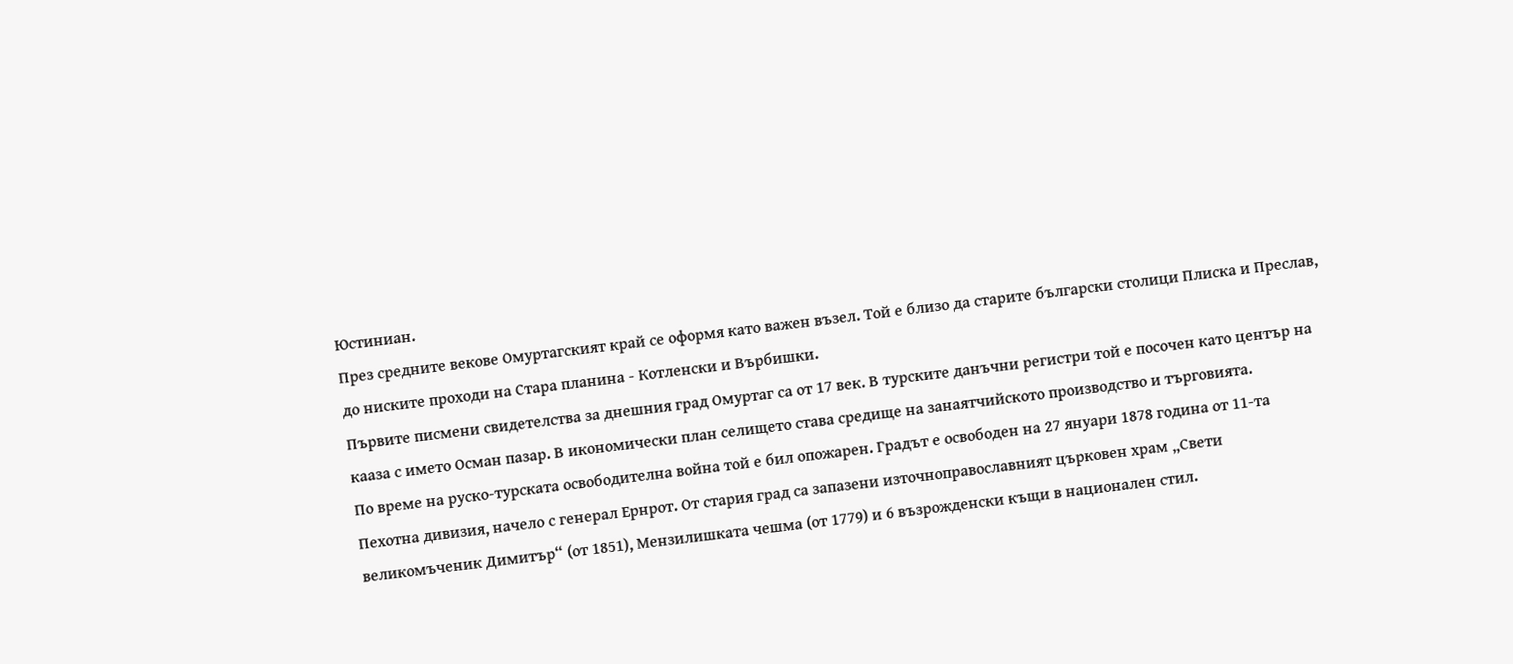Юстиниан.
През средните векове Омуртагският край се оформя като важен възел. Той е близо да старите български столици Плиска и Преслав, до ниските проходи на Стара планина - Котленски и Върбишки.
Първите писмени свидетелства за днешния град Омуртаг са от 17 век. В турските данъчни регистри той е посочен като център на кааза с името Осман пазар. В икономически план селището става средище на занаятчийското производство и търговията.
По време на руско-турската освободителна война той е бил опожарен. Градът е освободен на 27 януари 1878 година от 11-та Пехотна дивизия, начело с генерал Ернрот. От стария град са запазени източноправославният църковен храм „Свети великомъченик Димитър“ (от 1851), Мензилишката чешма (от 1779) и 6 възрожденски къщи в национален стил.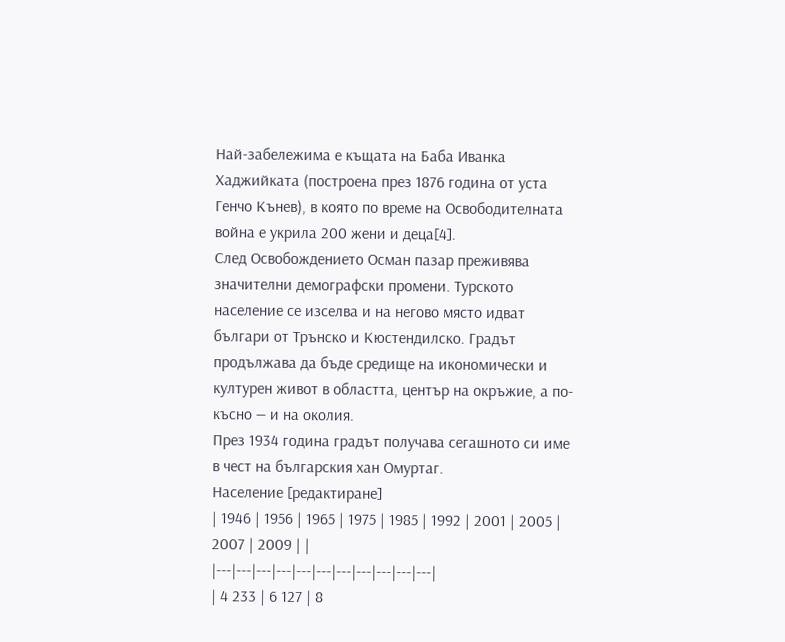Най-забележима е къщата на Баба Иванка Хаджийката (построена през 1876 година от уста Генчо Кънев), в която по време на Освободителната война е укрила 200 жени и деца[4].
След Освобождението Осман пазар преживява значителни демографски промени. Турското население се изселва и на негово място идват българи от Трънско и Кюстендилско. Градът продължава да бъде средище на икономически и културен живот в областта, център на окръжие, а по-късно — и на околия.
През 1934 година градът получава сегашното си име в чест на българския хан Омуртаг.
Население [редактиране]
| 1946 | 1956 | 1965 | 1975 | 1985 | 1992 | 2001 | 2005 | 2007 | 2009 | |
|---|---|---|---|---|---|---|---|---|---|---|
| 4 233 | 6 127 | 8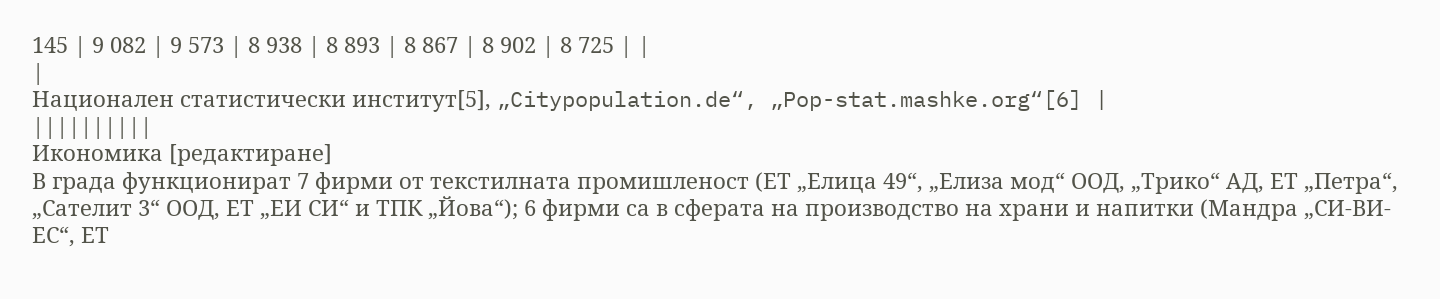145 | 9 082 | 9 573 | 8 938 | 8 893 | 8 867 | 8 902 | 8 725 | |
|
Национален статистически институт[5], „Citypopulation.de“, „Pop-stat.mashke.org“[6] |
||||||||||
Икономика [редактиране]
В града функционират 7 фирми от текстилната промишленост (ЕТ „Елица 49“, „Елиза мод“ ООД, „Трико“ АД, ЕТ „Петра“, „Сателит 3“ ООД, ЕТ „ЕИ СИ“ и ТПК „Йова“); 6 фирми са в сферата на производство на храни и напитки (Мандра „СИ-ВИ-ЕС“, ЕТ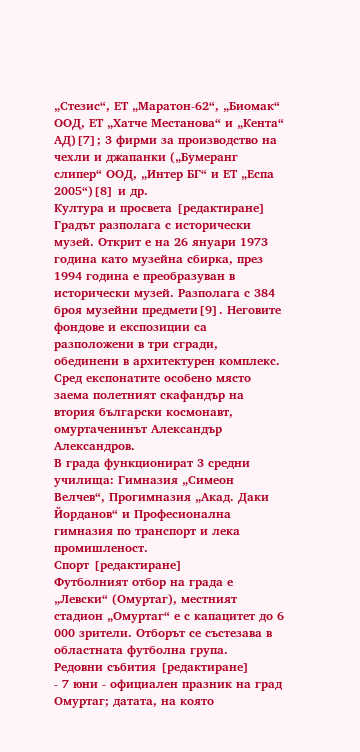„Стезис“, ЕТ „Маратон-62“, „Биомак“ ООД, ЕТ „Хатче Местанова“ и „Кента“ АД)[7]; 3 фирми за производство на чехли и джапанки („Бумеранг слипер“ ООД, „Интер БГ“ и ЕТ „Еспа 2005“)[8] и др.
Култура и просвета [редактиране]
Градът разполага с исторически музей. Открит е на 26 януари 1973 година като музейна сбирка, през 1994 година е преобразуван в исторически музей. Разполага с 384 броя музейни предмети[9]. Неговите фондове и експозиции са разположени в три сгради, обединени в архитектурен комплекс. Сред експонатите особено място заема полетният скафандър на втория български космонавт, омуртаченинът Александър Александров.
В града функционират 3 средни училища: Гимназия „Симеон Велчев“, Прогимназия „Акад. Даки Йорданов“ и Професионална гимназия по транспорт и лека промишленост.
Спорт [редактиране]
Футболният отбор на града е „Левски“ (Омуртаг), местният стадион „Омуртаг“ е с капацитет до 6 000 зрители. Отборът се състезава в областната футболна група.
Редовни събития [редактиране]
- 7 юни - официален празник на град Омуртаг; датата, на която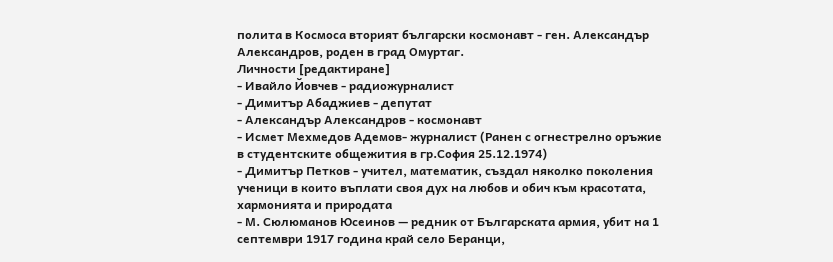полита в Космоса вторият български космонавт - ген. Александър Александров, роден в град Омуртаг.
Личности [редактиране]
- Ивайло Йовчев - радиожурналист
- Димитър Абаджиев - депутат
- Александър Александров - космонавт
- Исмет Мехмедов Адемов- журналист (Ранен с огнестрелно оръжие в студентските общежития в гр.София 25.12.1974)
- Димитър Петков - учител, математик, създал няколко поколения ученици в които въплати своя дух на любов и обич към красотата, хармонията и природата
- М. Сюлюманов Юсеинов — редник от Българската армия, убит на 1 септември 1917 година край село Беранци,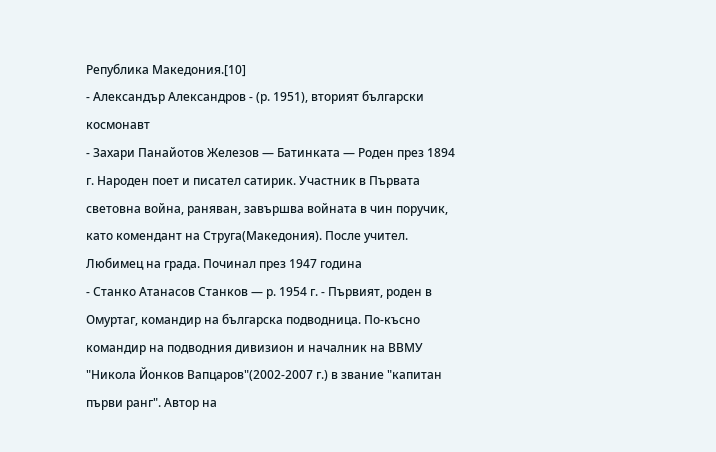Република Македония.[10]
- Александър Александров - (р. 1951), вторият български космонавт
- Захари Панайотов Железов — Батинката — Роден през 1894 г. Народен поет и писател сатирик. Участник в Първата световна война, раняван, завършва войната в чин поручик, като комендант на Струга(Македония). После учител. Любимец на града. Починал през 1947 година
- Станко Атанасов Станков — р. 1954 г. - Първият, роден в Омуртаг, командир на българска подводница. По-късно командир на подводния дивизион и началник на ВВМУ "Никола Йонков Вапцаров"(2002-2007 г.) в звание "капитан първи ранг". Автор на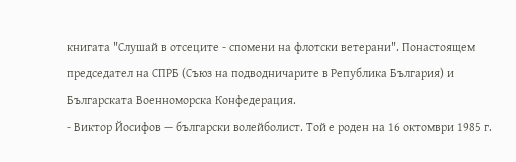книгата "Слушай в отсеците - спомени на флотски ветерани". Понастоящем председател на СПРБ (Съюз на подводничарите в Република България) и Българската Военноморска Конфедерация.
- Виктор Йосифов — български волейболист. Той е роден на 16 октомври 1985 г.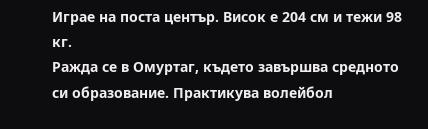Играе на поста център. Висок е 204 см и тежи 98 кг.
Ражда се в Омуртаг, където завършва средното си образование. Практикува волейбол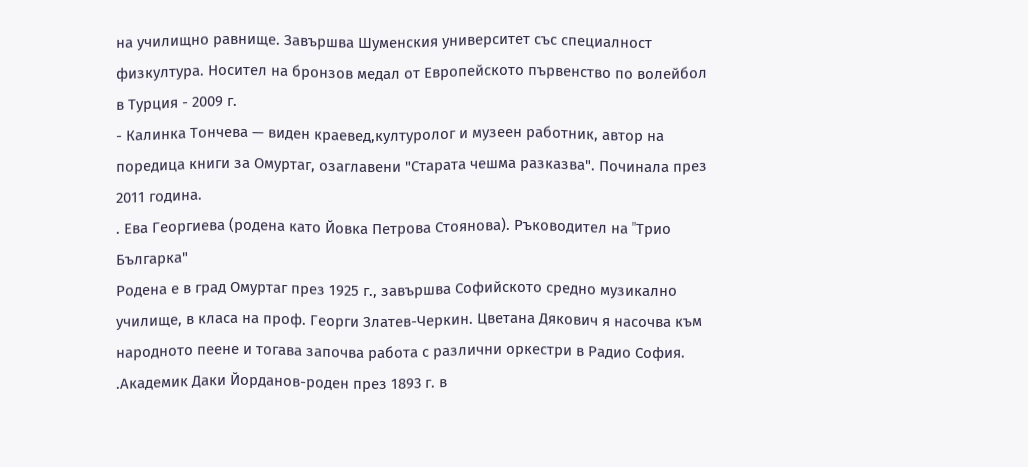на училищно равнище. Завършва Шуменския университет със специалност физкултура. Носител на бронзов медал от Европейското първенство по волейбол в Турция - 2009 г.
- Калинка Тончева — виден краевед,културолог и музеен работник, автор на поредица книги за Омуртаг, озаглавени "Старата чешма разказва". Починала през 2011 година.
. Ева Георгиева (родена като Йовка Петрова Стоянова). Ръководител на "Tрио Българка"
Родена е в град Омуртаг през 1925 г., завършва Софийското средно музикално училище, в класа на проф. Георги Златев-Черкин. Цветана Дякович я насочва към народното пеене и тогава започва работа с различни оркестри в Радио София.
.Академик Даки Йорданов-роден през 1893 г. в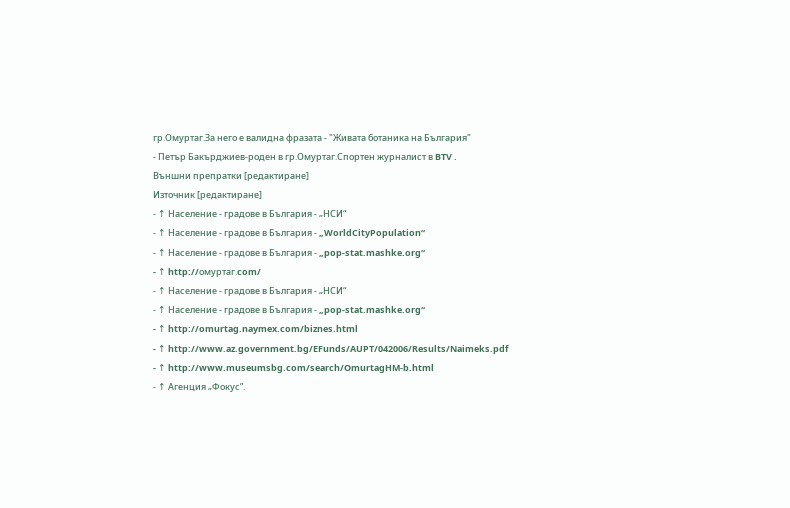гр.Омуртаг.За него е валидна фразата - "Живата ботаника на България"
- Петър Бакърджиев-роден в гр.Омуртаг.Спортен журналист в BTV .
Външни препратки [редактиране]
Източник [редактиране]
- ↑ Население - градове в България - „НСИ“
- ↑ Население - градове в България - „WorldCityPopulation“
- ↑ Население - градове в България - „pop-stat.mashke.org“
- ↑ http://омуртаг.com/
- ↑ Население - градове в България - „НСИ“
- ↑ Население - градове в България - „pop-stat.mashke.org“
- ↑ http://omurtag.naymex.com/biznes.html
- ↑ http://www.az.government.bg/EFunds/AUPT/042006/Results/Naimeks.pdf
- ↑ http://www.museumsbg.com/search/OmurtagHM-b.html
- ↑ Агенция „Фокус”.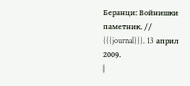Беранци: Войнишки паметник. // {{{journal}}}. 13 април 2009.
|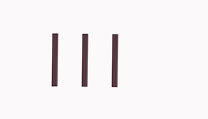|||